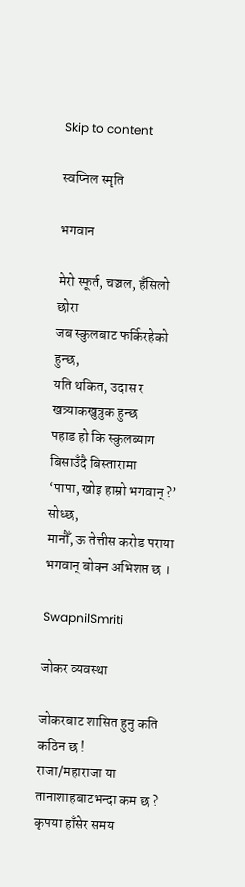Skip to content

स्वप्निल स्मृति

भगवान

मेरो स्फूर्त, चञ्चल, हँसिलो छोरा
जब स्कुलबाट फर्किरहेको हुन्छ,
यति थकित, उदास र खत्र्याकखुत्रुक हुन्छ
पहाड हो कि स्कुलब्याग बिसाउँदै बिस्तारामा
‘पापा, खोइ हाम्रो भगवान् ?’ सोध्छ,
मानौँ, ऊ तेत्तीस करोड पराया भगवान् बोक्न अभिशप्त छ ।

SwapnilSmriti

जोकर व्यवस्था

जोकरबाट शासित हुनु कति कठिन छ !
राजा/महाराजा या तानाशाहबाटभन्दा कम छ ?
कृपया हाँसेर समय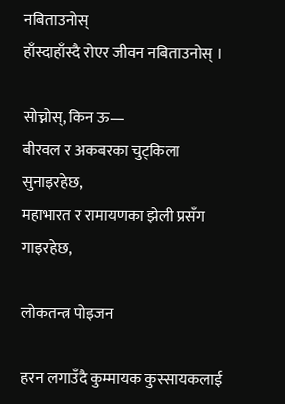नबिताउनोस्
हाँस्दाहाँस्दै रोएर जीवन नबिताउनोस् ।

सोच्नोस्, किन ऊ—
बीरवल र अकबरका चुट्किला सुनाइरहेछ,
महाभारत र रामायणका झेली प्रसँग गाइरहेछ,

लोकतन्त्र पोइजन

हरन लगाउँदै कुम्मायक कुस्सायकलाई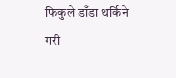फिकुले डाँडा थर्किने गरी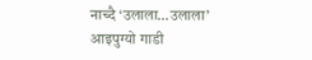नाच्दै ‘उलाला…उलाला’
आइपुग्यो गाडी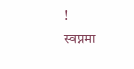!
स्वप्नमा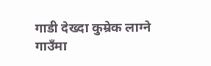गाडी देख्दा कुम्रेक लाग्ने
गाउँमा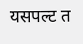यसपल्ट त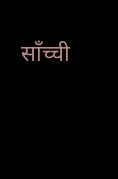साँच्ची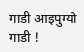गाडी आइपुग्यो गाडी !